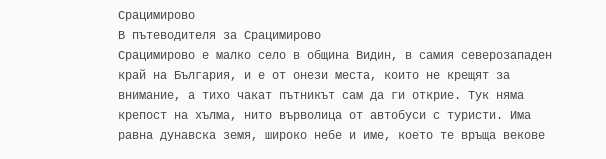Срацимирово
В пътеводителя за Срацимирово
Срацимирово е малко село в община Видин, в самия северозападен край на България, и е от онези места, които не крещят за внимание, а тихо чакат пътникът сам да ги открие. Тук няма крепост на хълма, нито върволица от автобуси с туристи. Има равна дунавска земя, широко небе и име, което те връща векове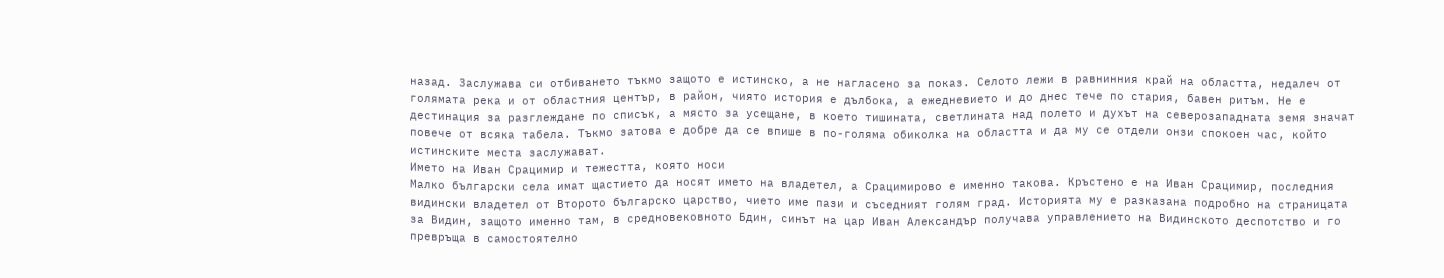назад. Заслужава си отбиването тъкмо защото е истинско, а не нагласено за показ. Селото лежи в равнинния край на областта, недалеч от голямата река и от областния център, в район, чиято история е дълбока, а ежедневието и до днес тече по стария, бавен ритъм. Не е дестинация за разглеждане по списък, а място за усещане, в което тишината, светлината над полето и духът на северозападната земя значат повече от всяка табела. Тъкмо затова е добре да се впише в по-голяма обиколка на областта и да му се отдели онзи спокоен час, който истинските места заслужават.
Името на Иван Срацимир и тежестта, която носи
Малко български села имат щастието да носят името на владетел, а Срацимирово е именно такова. Кръстено е на Иван Срацимир, последния видински владетел от Второто българско царство, чието име пази и съседният голям град. Историята му е разказана подробно на страницата за Видин, защото именно там, в средновековното Бдин, синът на цар Иван Александър получава управлението на Видинското деспотство и го превръща в самостоятелно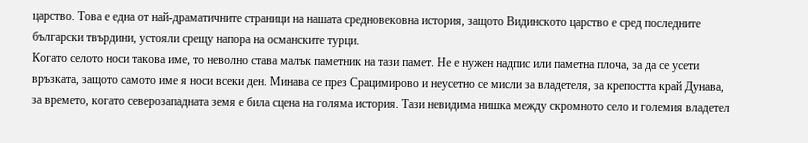царство. Това е една от най-драматичните страници на нашата средновековна история, защото Видинското царство е сред последните български твърдини, устояли срещу напора на османските турци.
Когато селото носи такова име, то неволно става малък паметник на тази памет. Не е нужен надпис или паметна плоча, за да се усети връзката, защото самото име я носи всеки ден. Минава се през Срацимирово и неусетно се мисли за владетеля, за крепостта край Дунава, за времето, когато северозападната земя е била сцена на голяма история. Тази невидима нишка между скромното село и големия владетел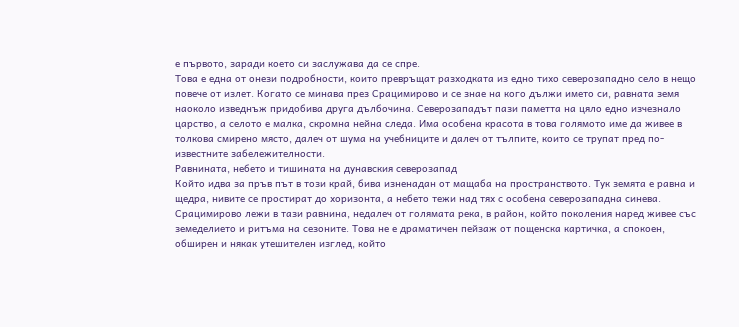е първото, заради което си заслужава да се спре.
Това е една от онези подробности, които превръщат разходката из едно тихо северозападно село в нещо повече от излет. Когато се минава през Срацимирово и се знае на кого дължи името си, равната земя наоколо изведнъж придобива друга дълбочина. Северозападът пази паметта на цяло едно изчезнало царство, а селото е малка, скромна нейна следа. Има особена красота в това голямото име да живее в толкова смирено място, далеч от шума на учебниците и далеч от тълпите, които се трупат пред по-известните забележителности.
Равнината, небето и тишината на дунавския северозапад
Който идва за пръв път в този край, бива изненадан от мащаба на пространството. Тук земята е равна и щедра, нивите се простират до хоризонта, а небето тежи над тях с особена северозападна синева. Срацимирово лежи в тази равнина, недалеч от голямата река, в район, който поколения наред живее със земеделието и ритъма на сезоните. Това не е драматичен пейзаж от пощенска картичка, а спокоен, обширен и някак утешителен изглед, който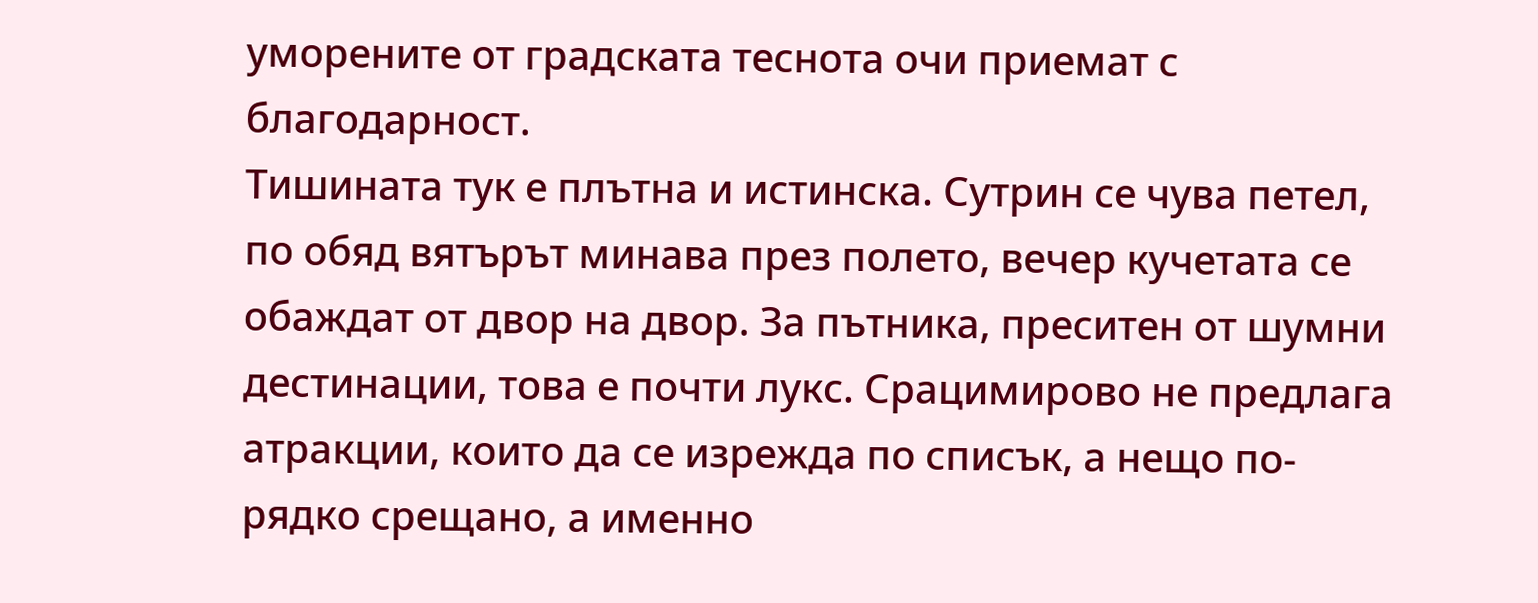уморените от градската теснота очи приемат с благодарност.
Тишината тук е плътна и истинска. Сутрин се чува петел, по обяд вятърът минава през полето, вечер кучетата се обаждат от двор на двор. За пътника, преситен от шумни дестинации, това е почти лукс. Срацимирово не предлага атракции, които да се изрежда по списък, а нещо по-рядко срещано, а именно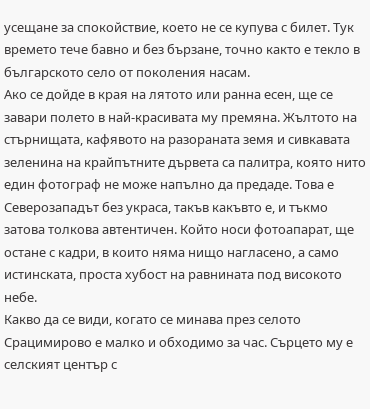усещане за спокойствие, което не се купува с билет. Тук времето тече бавно и без бързане, точно както е текло в българското село от поколения насам.
Ако се дойде в края на лятото или ранна есен, ще се завари полето в най-красивата му премяна. Жълтото на стърнищата, кафявото на разораната земя и сивкавата зеленина на крайпътните дървета са палитра, която нито един фотограф не може напълно да предаде. Това е Северозападът без украса, такъв какъвто е, и тъкмо затова толкова автентичен. Който носи фотоапарат, ще остане с кадри, в които няма нищо нагласено, а само истинската, проста хубост на равнината под високото небе.
Какво да се види, когато се минава през селото
Срацимирово е малко и обходимо за час. Сърцето му е селският център с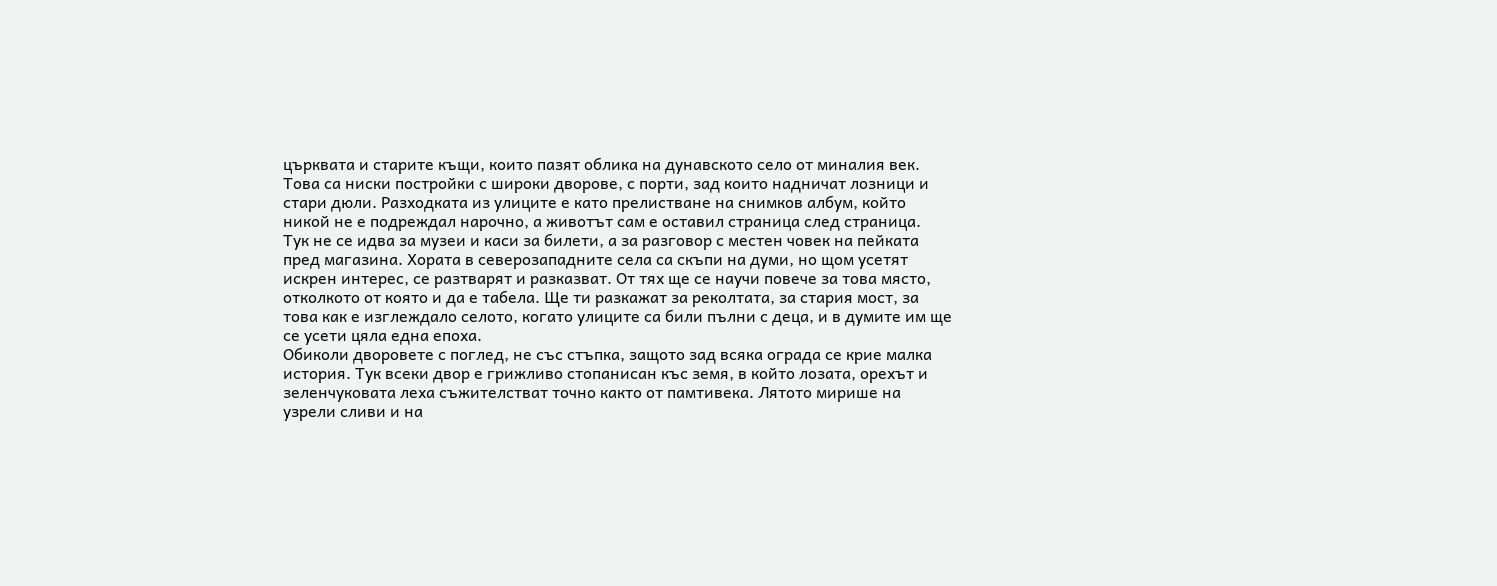църквата и старите къщи, които пазят облика на дунавското село от миналия век. Това са ниски постройки с широки дворове, с порти, зад които надничат лозници и стари дюли. Разходката из улиците е като прелистване на снимков албум, който никой не е подреждал нарочно, а животът сам е оставил страница след страница.
Тук не се идва за музеи и каси за билети, а за разговор с местен човек на пейката пред магазина. Хората в северозападните села са скъпи на думи, но щом усетят искрен интерес, се разтварят и разказват. От тях ще се научи повече за това място, отколкото от която и да е табела. Ще ти разкажат за реколтата, за стария мост, за това как е изглеждало селото, когато улиците са били пълни с деца, и в думите им ще се усети цяла една епоха.
Обиколи дворовете с поглед, не със стъпка, защото зад всяка ограда се крие малка история. Тук всеки двор е грижливо стопанисан къс земя, в който лозата, орехът и зеленчуковата леха съжителстват точно както от памтивека. Лятото мирише на узрели сливи и на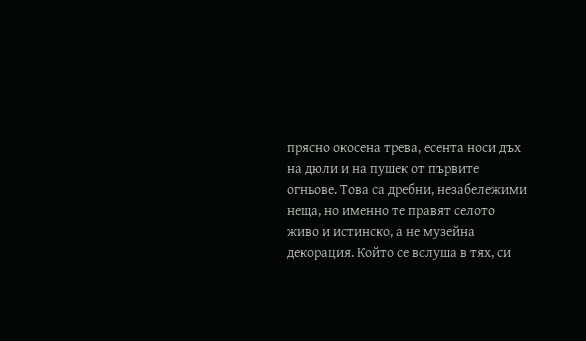прясно окосена трева, есента носи дъх на дюли и на пушек от първите огньове. Това са дребни, незабележими неща, но именно те правят селото живо и истинско, а не музейна декорация. Който се вслуша в тях, си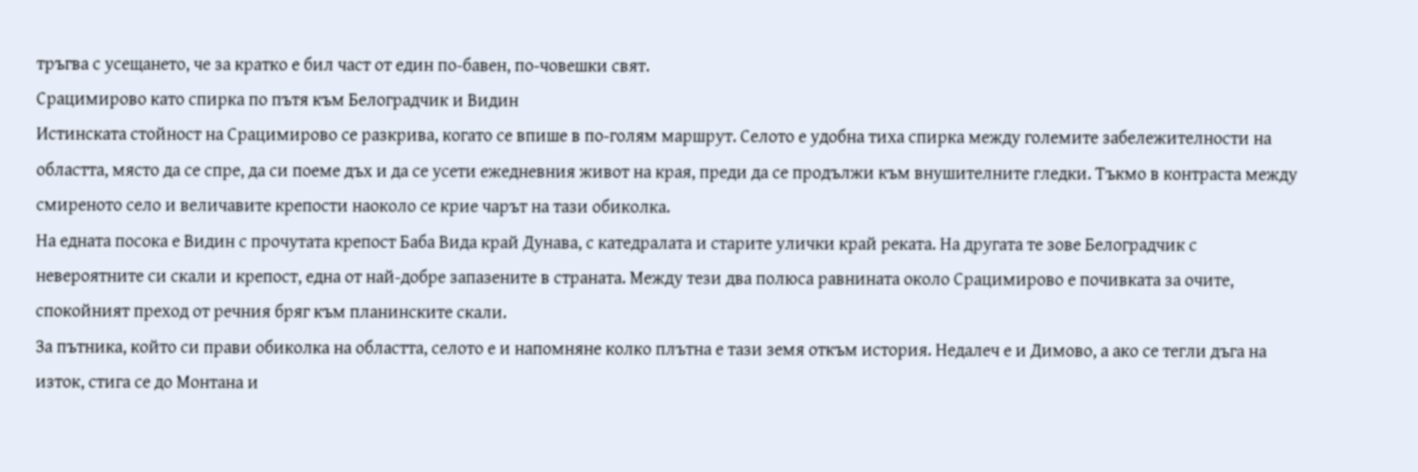тръгва с усещането, че за кратко е бил част от един по-бавен, по-човешки свят.
Срацимирово като спирка по пътя към Белоградчик и Видин
Истинската стойност на Срацимирово се разкрива, когато се впише в по-голям маршрут. Селото е удобна тиха спирка между големите забележителности на областта, място да се спре, да си поеме дъх и да се усети ежедневния живот на края, преди да се продължи към внушителните гледки. Тъкмо в контраста между смиреното село и величавите крепости наоколо се крие чарът на тази обиколка.
На едната посока е Видин с прочутата крепост Баба Вида край Дунава, с катедралата и старите улички край реката. На другата те зове Белоградчик с невероятните си скали и крепост, една от най-добре запазените в страната. Между тези два полюса равнината около Срацимирово е почивката за очите, спокойният преход от речния бряг към планинските скали.
За пътника, който си прави обиколка на областта, селото е и напомняне колко плътна е тази земя откъм история. Недалеч е и Димово, а ако се тегли дъга на изток, стига се до Монтана и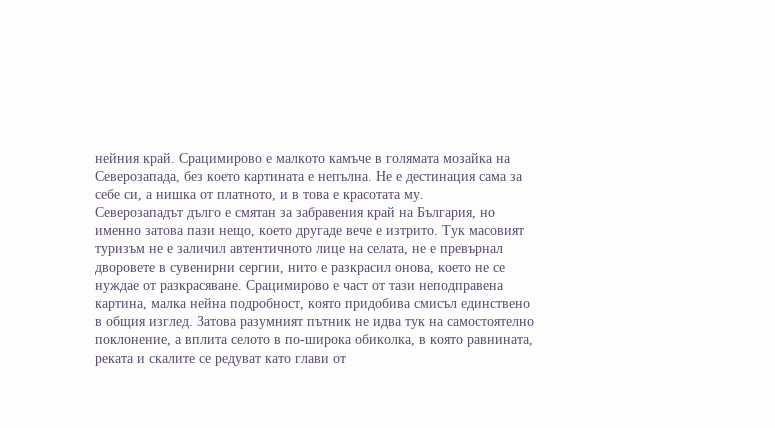нейния край. Срацимирово е малкото камъче в голямата мозайка на Северозапада, без което картината е непълна. Не е дестинация сама за себе си, а нишка от платното, и в това е красотата му.
Северозападът дълго е смятан за забравения край на България, но именно затова пази нещо, което другаде вече е изтрито. Тук масовият туризъм не е заличил автентичното лице на селата, не е превърнал дворовете в сувенирни сергии, нито е разкрасил онова, което не се нуждае от разкрасяване. Срацимирово е част от тази неподправена картина, малка нейна подробност, която придобива смисъл единствено в общия изглед. Затова разумният пътник не идва тук на самостоятелно поклонение, а вплита селото в по-широка обиколка, в която равнината, реката и скалите се редуват като глави от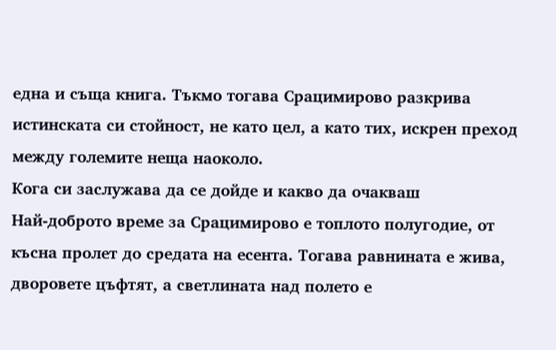една и съща книга. Тъкмо тогава Срацимирово разкрива истинската си стойност, не като цел, а като тих, искрен преход между големите неща наоколо.
Кога си заслужава да се дойде и какво да очакваш
Най-доброто време за Срацимирово е топлото полугодие, от късна пролет до средата на есента. Тогава равнината е жива, дворовете цъфтят, а светлината над полето е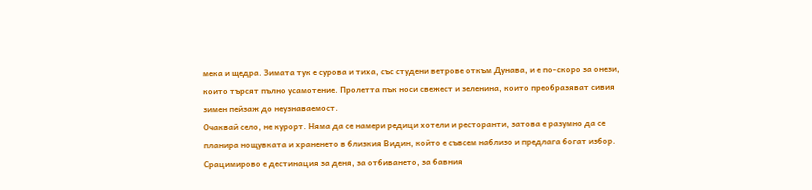мека и щедра. Зимата тук е сурова и тиха, със студени ветрове откъм Дунава, и е по-скоро за онези, които търсят пълно усамотение. Пролетта пък носи свежест и зеленина, които преобразяват сивия зимен пейзаж до неузнаваемост.
Очаквай село, не курорт. Няма да се намери редици хотели и ресторанти, затова е разумно да се планира нощувката и храненето в близкия Видин, който е съвсем наблизо и предлага богат избор. Срацимирово е дестинация за деня, за отбиването, за бавния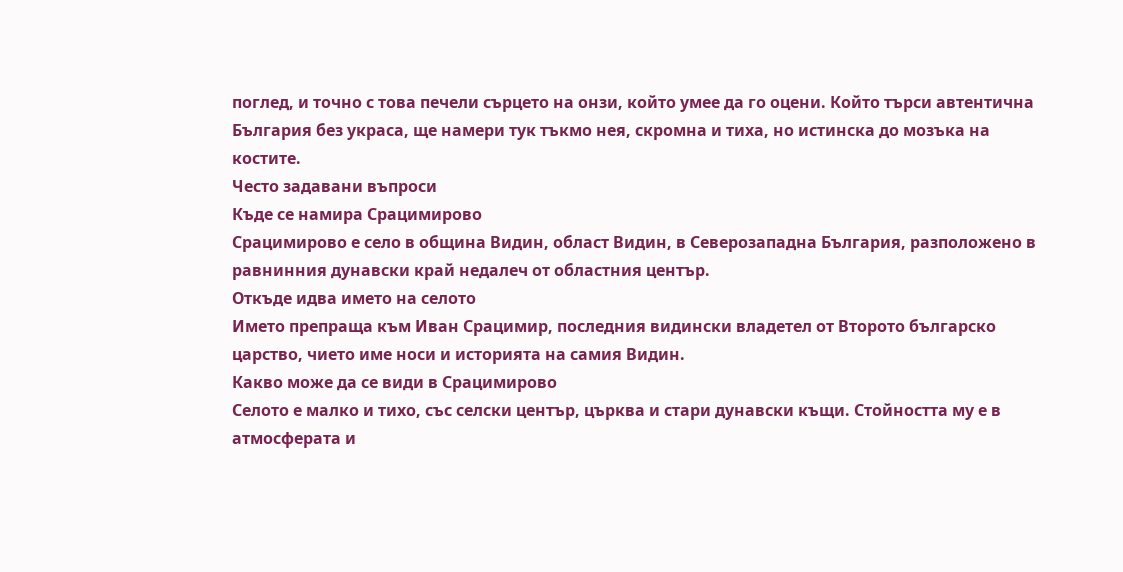поглед, и точно с това печели сърцето на онзи, който умее да го оцени. Който търси автентична България без украса, ще намери тук тъкмо нея, скромна и тиха, но истинска до мозъка на костите.
Често задавани въпроси
Къде се намира Срацимирово
Срацимирово е село в община Видин, област Видин, в Северозападна България, разположено в равнинния дунавски край недалеч от областния център.
Откъде идва името на селото
Името препраща към Иван Срацимир, последния видински владетел от Второто българско царство, чието име носи и историята на самия Видин.
Какво може да се види в Срацимирово
Селото е малко и тихо, със селски център, църква и стари дунавски къщи. Стойността му е в атмосферата и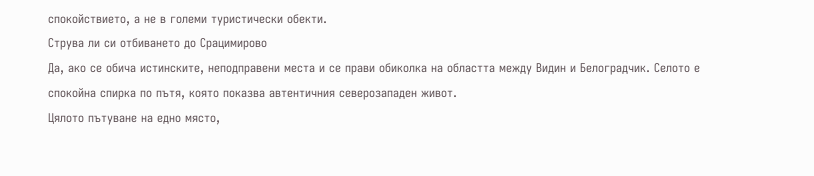спокойствието, а не в големи туристически обекти.
Струва ли си отбиването до Срацимирово
Да, ако се обича истинските, неподправени места и се прави обиколка на областта между Видин и Белоградчик. Селото е спокойна спирка по пътя, която показва автентичния северозападен живот.
Цялото пътуване на едно място,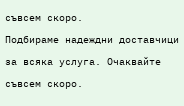съвсем скоро.
Подбираме надеждни доставчици за всяка услуга. Очаквайте съвсем скоро.